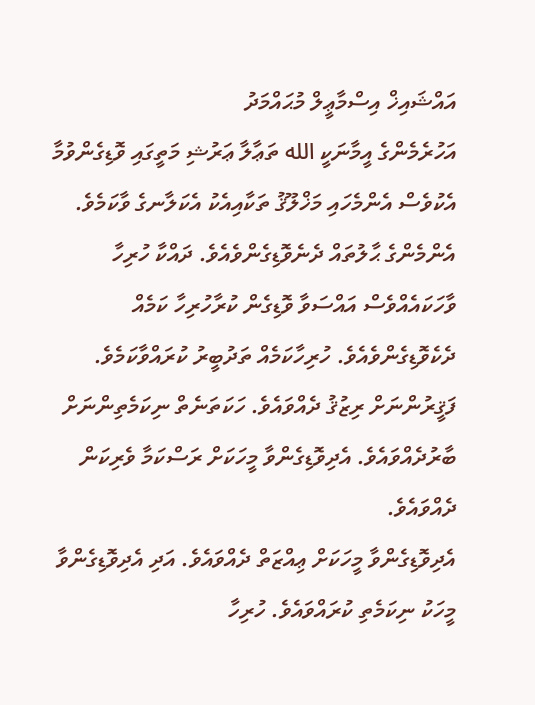އައްޝައިޚް އިސްމާޢީލް މުޙައްމަދު
އަހުރެމެންގެ އީމާނަކީ الله ތަޢާލާ ޢަރުޝި މަތީގައި ވޮޑިގެންވުމާ އެކުވެސް އެންމެހައި މަޚްލޫޤު ތަކާއިއެކު އެކަލާނގެ ވާކަމެވެ. އެންމެންގެ ޙާލުތައް ދެނެވޮޑިގެންވެއެވެ. ދައްކާ ހުރިހާ ވާހަކައެއްވެސް އައްސަވާ ވޮޑިގެން ކުރާހުރިހާ ކަމެއް ދެކެވޮޑިގެންވެއެވެ. ހުރިހާކަމެއް ތަދުބީރު ކުރައްވާކަމެވެ. ފަޤީރުންނަށް ރިޒުޤު ދެއްވައެވެ. ހަކަތަނެތް ނިކަމެތިންނަށް ބާރުދެއްވައެވެ. އެދިވޮޑިގެންވާ މީހަކަށް ރަސްކަމާ ވެރިކަން ދެއްވައެވެ.
އެދިވޮޑިގެންވާ މީހަކަށް ޢިއްޒަތް ދެއްވައެވެ. އަދި އެދިވޮޑިގެންވާ މީހަކު ނިކަމެތި ކުރައްވައެވެ. ހުރިހާ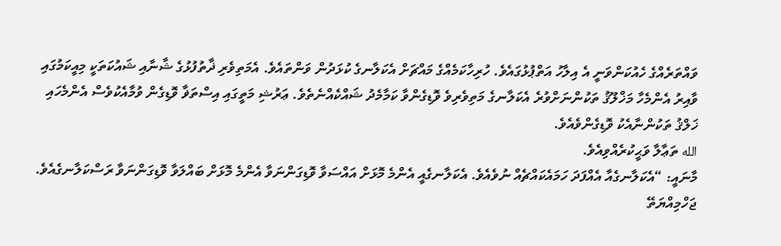ވައްތަރެއްގެ ހެއުކަންވަނީ އެ އިލާހު އަތްޕުޅުގައެވެ. ހުރިހާކަމެއްގެ މައްޗަށް އެކަލާނގެ ކުޅަދުން ވަންތައެވެ. އެމަތިވެރި ޛާތުފުޅުގެ ޝާނާއި ޝައުކަތަކީ މިއީކަމުގައި ވާއިރު އެންމެހާ މަޚްލޫޤު ތަކުންނަށްވުރެ އެކަލާނގެ މަތިވެރިވެ ވޮޑިގެންވާ ކަމާމެދު ޝައްކެއްނެތެވެ. ޢަރުޝި މަތީގައި އިސްތަޥާ ވޮޑިގެން ވުމާއެކުވެސް އެންމެހައި ޚަލްޤު ތަކުންނާއެކު ވޮޑިގެންވެއެވެ.
الله ތަޢާލާ ވަޙީކުރެއްވިއެވެ.
މާނައީ: “އެކަލާނގެއާ އެއްފަދަ ހަމައެކައްޗެއް ނުވެއެވެ. އެކަލާނގެއީ އެންމެ މޮޅަށް އައްސަވާ ވޮޑިގަންނަވާ އެންމެ މޮޅަށް ބައްލަވާ ވޮޑިގަންނަވާ ރަސްކަލާނގެއެވެ.
ޖަހްމިއްޔަތޭ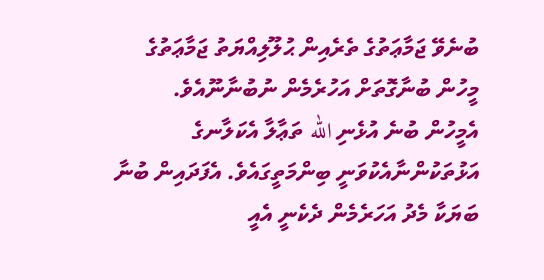ބުނެވޭ ޖަމާޢަތުގެ ތެރެއިން ޙުލޫލިއްޔަތު ޖަމާޢަތުގެ މީހުން ބުނާގޮތަށް އަހުރެމެން ނުބުނާނޫއެވެ. އެމީހުން ބުނެ އުޅެނި الله ތަޢާލާ އެކަލާނގެ އަޅުތަކުންނާއެކުވަނީ ބިންމަތީގައެވެ. އެފަދައިން ބުނާ ބަޔަކާ މެދު އަހަރެމެން ދެކެނީ އެއީ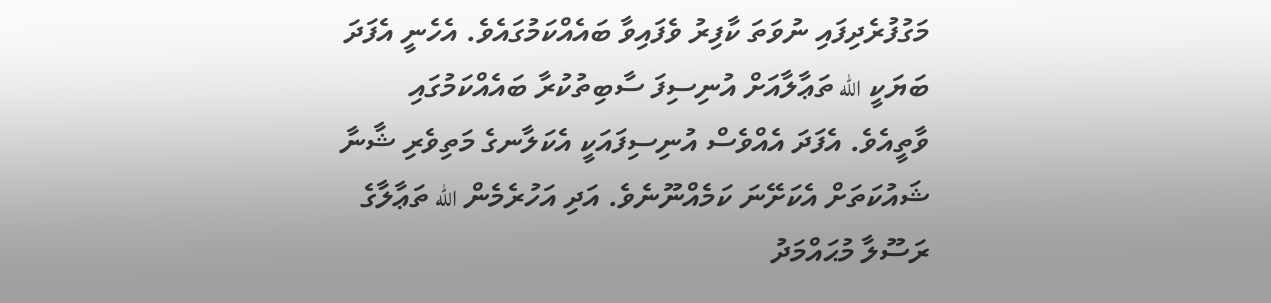މަގުފުރެދިފައި ނުވަތަ ކާފިރު ވެފައިވާ ބައެއްކަމުގައެވެ. އެހެނީ އެފަދަ ބަޔަކީ الله ތަޢާލާއަށް އުނިސިފަ ސާބިތުކުރާ ބައެއްކަމުގައި ވާތީއެވެ. އެފަދަ އެއްވެސް އުނިސިފައަކީ އެކަލާނގެ މަތިވެރި ޝާނާ ޝައުކަތަށް އެކަށޭނަ ކަމެއްނޫނެވެ. އަދި އަހުރެމެން الله ތަޢާލާގެ ރަސޫލާ މުޙައްމަދު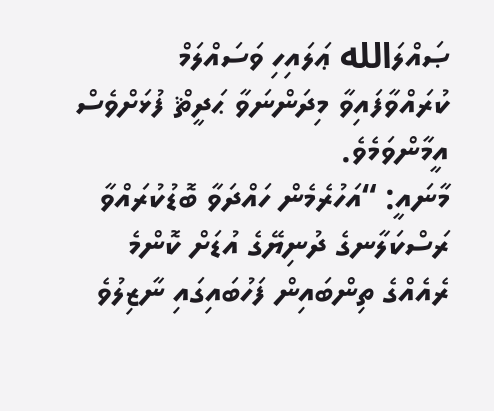ޞައްލަالله ޢަލައިހި ވަސައްލަމް ކުރައްވާފައިވާ މިދަންނަވާ ޙަދީޘް ފުޅަށްވެސް އީމާންވަމެވެ.
މާނައީ: “އަހުރެމެން ހައްދަވާ ބޮޑުކުރައްވާ ރަސްކަލާނގެ ދުނިޔޭގެ އުޑަށް ކޮންމެ ރެއެއްގެ ތިންބައިން ފަހުބައިގައި ނާޒިލުވެ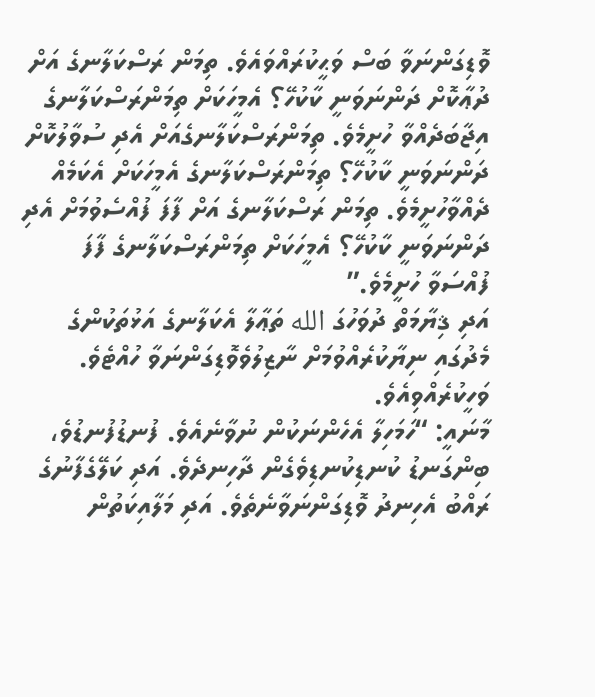ވޮޑިގަންނަވާ ބަސް ވަޙީކުރައްވައެވެ. ތިމަން ރަސްކަލާނގެ އަށް ދުޢާކޮށް ދަންނަވަނީ ކާކުހޭ؟ އެމީހަކަށް ތިމަންރަސްކަލާނގެ އިޖާބަދެއްވާ ހުށީމެވެ. ތިމަންރަސްކަލާނގެއަށް އެދި ސުވާލުކޮށް ދަންނަވަނީ ކާކުހޭ؟ ތިމަންރަސްކަލާނގެ އެމީހަކަށް އެކަމެއް ދެއްވާހުށީމެވެ. ތިމަން ރަސްކަލާނގެ އަށް ފާފަ ފުއްސެވުމަށް އެދި ދަންނަވަނީ ކާކުހޭ؟ އެމީހަކަށް ތިމަންރަސްކަލާނގެ ފާފަ ފުއްސަވާ ހުށީމެވެ.”
އަދި ޤިޔާމަތް ދުވަހުގަ الله ތަޢާލާ އެކަލާނގެ އަޅުތަކުންގެ މެދުގައި ނިޔާކުރެއްވުމަށް ނާޒިލުވެވޮޑިގަންނަވާ ހުއްޓެވެ. ވަހީކުރެއްވިއެވެ.
މާނައީ: “ހަމަހިލާ އެހެންނަކުން ނުވާނެއެވެ. ފުނޑުފުނޑުވެ، ބިންގަނޑު ކުނޑިކުނޑިވެގެން ދާހިނދެވެ. އަދި ކަލޭގެފާނުގެ ރައްބު އެހިނދު ވޮޑިގަންނަވާނެތެވެ. އަދި މަލާއިކަތުން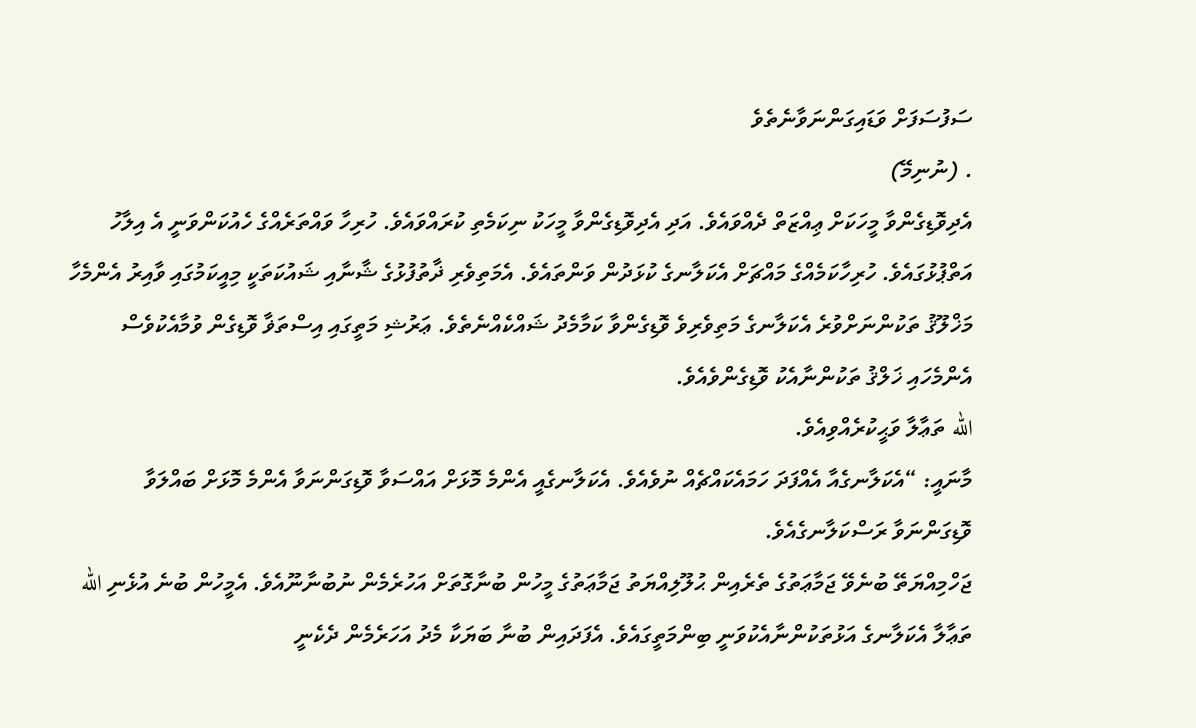ސަފުސަފަށް ވަޑައިގަންނަވާނެތެވެ
. (ނުނިމޭ)
އެދިވޮޑިގެންވާ މީހަކަށް ޢިއްޒަތް ދެއްވައެވެ. އަދި އެދިވޮޑިގެންވާ މީހަކު ނިކަމެތި ކުރައްވައެވެ. ހުރިހާ ވައްތަރެއްގެ ހެއުކަންވަނީ އެ އިލާހު އަތްޕުޅުގައެވެ. ހުރިހާކަމެއްގެ މައްޗަށް އެކަލާނގެ ކުޅަދުން ވަންތައެވެ. އެމަތިވެރި ޛާތުފުޅުގެ ޝާނާއި ޝައުކަތަކީ މިއީކަމުގައި ވާއިރު އެންމެހާ މަޚްލޫޤު ތަކުންނަށްވުރެ އެކަލާނގެ މަތިވެރިވެ ވޮޑިގެންވާ ކަމާމެދު ޝައްކެއްނެތެވެ. ޢަރުޝި މަތީގައި އިސްތަޥާ ވޮޑިގެން ވުމާއެކުވެސް އެންމެހައި ޚަލްޤު ތަކުންނާއެކު ވޮޑިގެންވެއެވެ.
الله ތަޢާލާ ވަޙީކުރެއްވިއެވެ.
މާނައީ: “އެކަލާނގެއާ އެއްފަދަ ހަމައެކައްޗެއް ނުވެއެވެ. އެކަލާނގެއީ އެންމެ މޮޅަށް އައްސަވާ ވޮޑިގަންނަވާ އެންމެ މޮޅަށް ބައްލަވާ ވޮޑިގަންނަވާ ރަސްކަލާނގެއެވެ.
ޖަހްމިއްޔަތޭ ބުނެވޭ ޖަމާޢަތުގެ ތެރެއިން ޙުލޫލިއްޔަތު ޖަމާޢަތުގެ މީހުން ބުނާގޮތަށް އަހުރެމެން ނުބުނާނޫއެވެ. އެމީހުން ބުނެ އުޅެނި الله ތަޢާލާ އެކަލާނގެ އަޅުތަކުންނާއެކުވަނީ ބިންމަތީގައެވެ. އެފަދައިން ބުނާ ބަޔަކާ މެދު އަހަރެމެން ދެކެނީ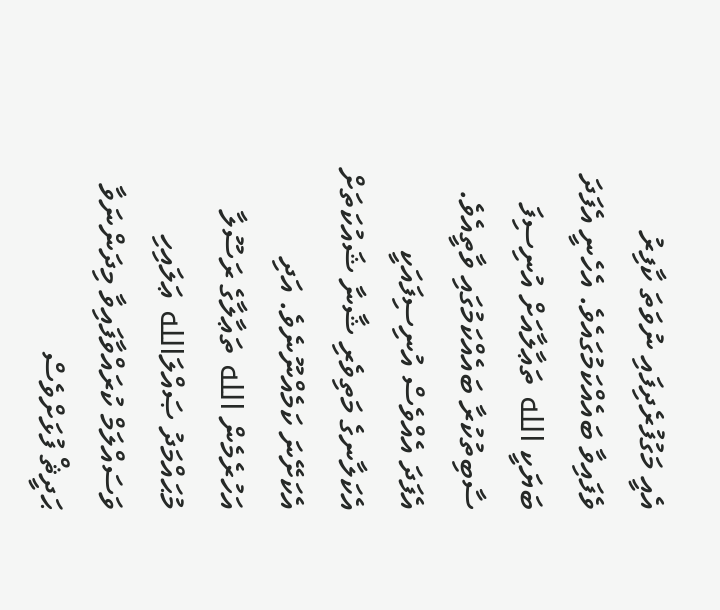އެއީ މަގުފުރެދިފައި ނުވަތަ ކާފިރު ވެފައިވާ ބައެއްކަމުގައެވެ. އެހެނީ އެފަދަ ބަޔަކީ الله ތަޢާލާއަށް އުނިސިފަ ސާބިތުކުރާ ބައެއްކަމުގައި ވާތީއެވެ. އެފަދަ އެއްވެސް އުނިސިފައަކީ އެކަލާނގެ މަތިވެރި ޝާނާ ޝައުކަތަށް އެކަށޭނަ ކަމެއްނޫނެވެ. އަދި އަހުރެމެން الله ތަޢާލާގެ ރަސޫލާ މުޙައްމަދު ޞައްލަالله ޢަލައިހި ވަސައްލަމް ކުރައްވާފައިވާ މިދަންނަވާ ޙަދީޘް ފުޅަށްވެސް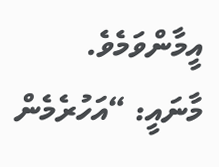އީމާންވަމެވެ.
މާނައީ: “އަހުރެމެން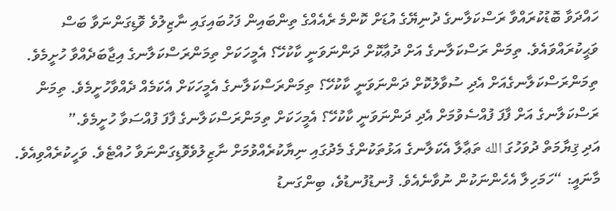ހައްދަވާ ބޮޑުކުރައްވާ ރަސްކަލާނގެ ދުނިޔޭގެ އުޑަށް ކޮންމެ ރެއެއްގެ ތިންބައިން ފަހުބައިގައި ނާޒިލުވެ ވޮޑިގަންނަވާ ބަސް ވަޙީކުރައްވައެވެ. ތިމަން ރަސްކަލާނގެ އަށް ދުޢާކޮށް ދަންނަވަނީ ކާކުހޭ؟ އެމީހަކަށް ތިމަންރަސްކަލާނގެ އިޖާބަދެއްވާ ހުށީމެވެ. ތިމަންރަސްކަލާނގެއަށް އެދި ސުވާލުކޮށް ދަންނަވަނީ ކާކުހޭ؟ ތިމަންރަސްކަލާނގެ އެމީހަކަށް އެކަމެއް ދެއްވާހުށީމެވެ. ތިމަން ރަސްކަލާނގެ އަށް ފާފަ ފުއްސެވުމަށް އެދި ދަންނަވަނީ ކާކުހޭ؟ އެމީހަކަށް ތިމަންރަސްކަލާނގެ ފާފަ ފުއްސަވާ ހުށީމެވެ.”
އަދި ޤިޔާމަތް ދުވަހުގަ الله ތަޢާލާ އެކަލާނގެ އަޅުތަކުންގެ މެދުގައި ނިޔާކުރެއްވުމަށް ނާޒިލުވެވޮޑިގަންނަވާ ހުއްޓެވެ. ވަހީކުރެއްވިއެވެ.
މާނައީ: “ހަމަހިލާ އެހެންނަކުން ނުވާނެއެވެ. ފުނޑުފުނޑުވެ، ބިންގަނޑު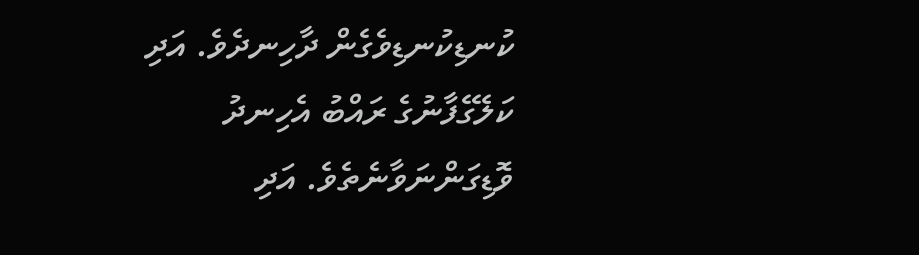ކުނޑިކުނޑިވެގެން ދާހިނދެވެ. އަދި ކަލޭގެފާނުގެ ރައްބު އެހިނދު ވޮޑިގަންނަވާނެތެވެ. އަދި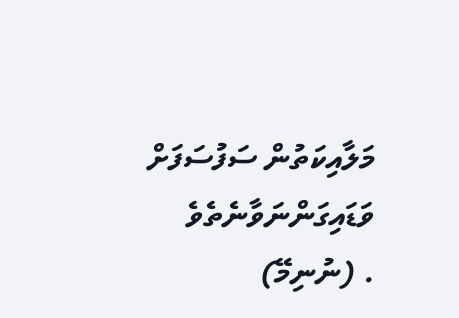މަލާއިކަތުން ސަފުސަފަށް ވަޑައިގަންނަވާނެތެވެ
. (ނުނިމޭ)